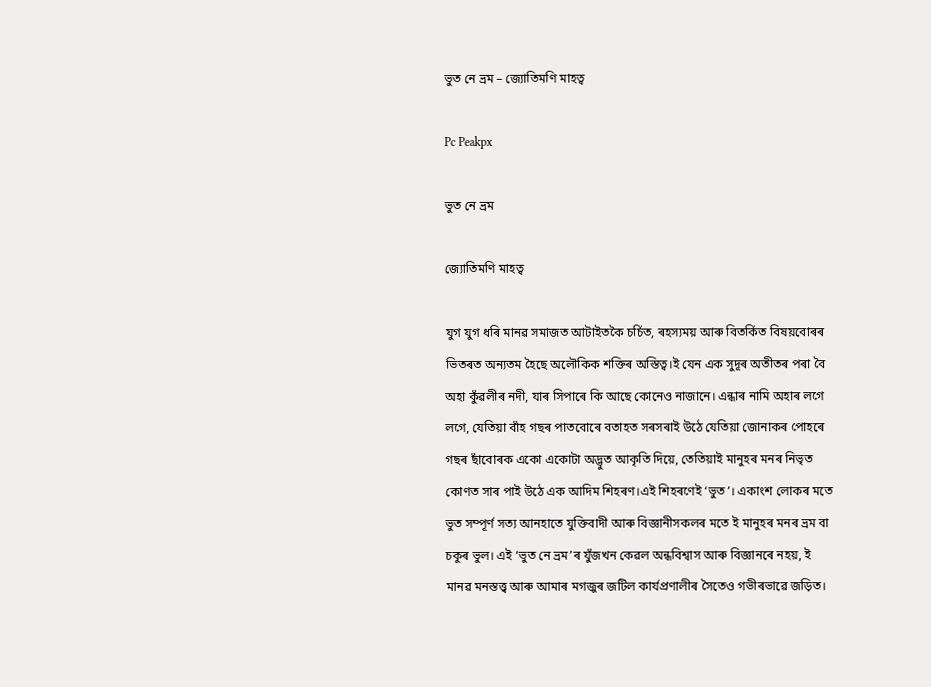ভুত নে ভ্ৰম – জ্যোতিমণি মাহত্ব

Pc Peakpx

ভুত নে ভ্ৰম

জ্যোতিমণি মাহত্ব

যুগ যুগ ধৰি মানৱ সমাজত আটাইতকৈ চৰ্চিত, ৰহস্যময় আৰু বিতৰ্কিত বিষয়বোৰৰ ভিতৰত অন্যতম হৈছে অলৌকিক শক্তিৰ অস্তিত্ব।ই যেন এক সুদূৰ অতীতৰ পৰা বৈ অহা কুঁৱলীৰ নদী, যাৰ সিপাৰে কি আছে কোনেও নাজানে। এন্ধাৰ নামি অহাৰ লগে লগে, যেতিয়া বাঁহ গছৰ পাতবোৰে বতাহত সৰসৰাই উঠে যেতিয়া জোনাকৰ পোহৰে গছৰ ছাঁবোৰক একো একোটা অদ্ভুত আকৃতি দিয়ে, তেতিয়াই মানুহৰ মনৰ নিভৃত কোণত সাৰ পাই উঠে এক আদিম শিহৰণ।এই শিহৰণেই ‘ভুত’। একাংশ লোকৰ মতে ভুত সম্পূৰ্ণ সত্য আনহাতে যুক্তিবাদী আৰু বিজ্ঞানীসকলৰ মতে ই মানুহৰ মনৰ ভ্ৰম বা চকুৰ ভুল। এই ‘ভুত নে ভ্ৰম’ৰ যুঁজখন কেৱল অন্ধবিশ্বাস আৰু বিজ্ঞানৰে নহয়, ই মানৱ মনস্তত্ত্ব আৰু আমাৰ মগজুৰ জটিল কাৰ্যপ্ৰণালীৰ সৈতেও গভীৰভাৱে জড়িত।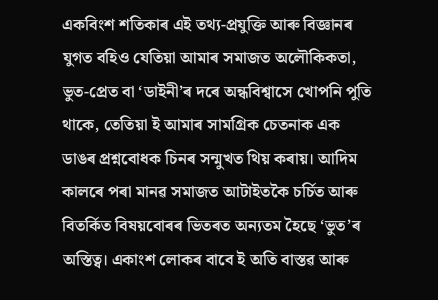একবিংশ শতিকাৰ এই তথ্য-প্ৰযুক্তি আৰু বিজ্ঞানৰ যুগত বহিও যেতিয়া আমাৰ সমাজত অলৌকিকতা, ভুত-প্ৰেত বা ‘ডাইনী’ৰ দৰে অন্ধবিশ্বাসে খোপনি পুতি থাকে, তেতিয়া ই আমাৰ সামগ্ৰিক চেতনাক এক ডাঙৰ প্ৰশ্নবোধক চিনৰ সন্মুখত থিয় কৰায়। আদিম কালৰে পৰা মানৱ সমাজত আটাইতকৈ চৰ্চিত আৰু বিতৰ্কিত বিষয়বোৰৰ ভিতৰত অন্যতম হৈছে ‘ভুত’ৰ অস্তিত্ব। একাংশ লোকৰ বাবে ই অতি বাস্তৱ আৰু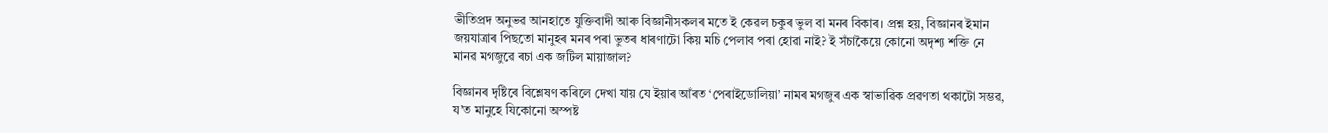ভীতিপ্ৰদ অনুভৱ আনহাতে যুক্তিবাদী আৰু বিজ্ঞানীসকলৰ মতে ই কেৱল চকুৰ ভুল বা মনৰ বিকাৰ। প্ৰশ্ন হয়, বিজ্ঞানৰ ইমান জয়যাত্ৰাৰ পিছতো মানুহৰ মনৰ পৰা ভুতৰ ধাৰণাটো কিয় মচি পেলাব পৰা হোৱা নাই? ই সঁচাকৈয়ে কোনো অদৃশ্য শক্তি নে মানৱ মগজুৱে ৰচা এক জটিল মায়াজাল?

বিজ্ঞানৰ দৃষ্টিৰে বিশ্লেষণ কৰিলে দেখা যায় যে ইয়াৰ আঁৰত ‘পেৰাইডোলিয়া’ নামৰ মগজুৰ এক স্বাভাৱিক প্ৰৱণতা থকাটো সম্ভৱ, য’ত মানুহে যিকোনো অস্পষ্ট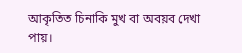আকৃতিত চিনাকি মুখ বা অবয়ব দেখা পায়।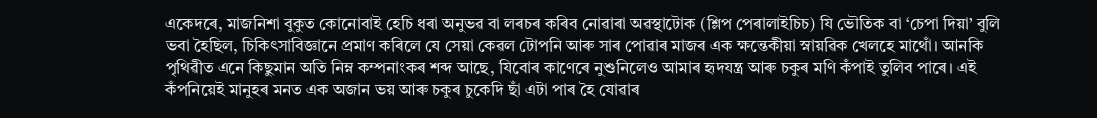একেদৰে, মাজনিশা বুকুত কোনোবাই হেচি ধৰা অনুভৱ বা লৰচৰ কৰিব নোৱাৰা অৱস্থাটোক (শ্লিপ পেৰালাইচিচ) যি ভৌতিক বা ‘চেপা দিয়া’ বুলি ভবা হৈছিল, চিকিৎসাবিজ্ঞানে প্ৰমাণ কৰিলে যে সেয়া কেৱল টোপনি আৰু সাৰ পোৱাৰ মাজৰ এক ক্ষন্তেকীয়া স্নায়ৱিক খেলহে মাথোঁ। আনকি পৃথিৱীত এনে কিছুমান অতি নিম্ন কম্পনাংকৰ শব্দ আছে, যিবোৰ কাণেৰে নুশুনিলেও আমাৰ হৃদযন্ত্ৰ আৰু চকুৰ মণি কঁপাই তুলিব পাৰে। এই কঁপনিয়েই মানুহৰ মনত এক অজান ভয় আৰু চকুৰ চুকেদি ছাঁ এটা পাৰ হৈ যোৱাৰ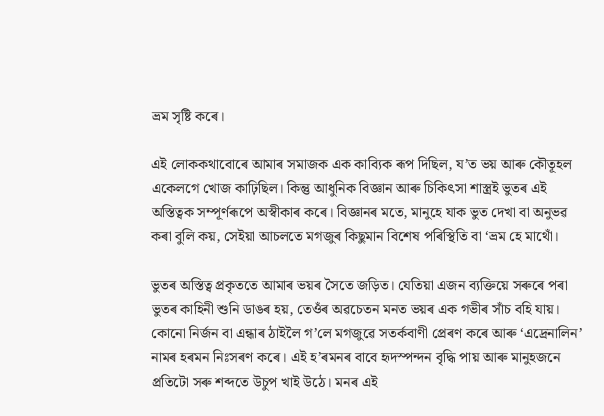ভ্ৰম সৃষ্টি কৰে।

এই লোককথাবোৰে আমাৰ সমাজক এক কাব্যিক ৰূপ দিছিল, য’ত ভয় আৰু কৌতূহল একেলগে খোজ কাঢ়িছিল। কিন্তু আধুনিক বিজ্ঞান আৰু চিকিৎসা শাস্ত্ৰই ভুতৰ এই অস্তিত্বক সম্পূৰ্ণৰূপে অস্বীকাৰ কৰে। বিজ্ঞানৰ মতে, মানুহে যাক ভুত দেখা বা অনুভৱ কৰা বুলি কয়, সেইয়া আচলতে মগজুৰ কিছুমান বিশেষ পৰিস্থিতি বা ‘ভ্ৰম হে মাথোঁ।

ভুতৰ অস্তিত্ব প্ৰকৃততে আমাৰ ভয়ৰ সৈতে জড়িত। যেতিয়া এজন ব্যক্তিয়ে সৰুৰে পৰা ভুতৰ কাহিনী শুনি ডাঙৰ হয়, তেওঁৰ অৱচেতন মনত ভয়ৰ এক গভীৰ সাঁচ বহি যায়। কোনো নিৰ্জন বা এন্ধাৰ ঠাইলৈ গ’লে মগজুৱে সতৰ্কবাণী প্ৰেৰণ কৰে আৰু ‘এদ্ৰেনালিন’ নামৰ হৰমন নিঃসৰণ কৰে। এই হ’ৰমনৰ বাবে হৃদস্পন্দন বৃদ্ধি পায় আৰু মানুহজনে প্ৰতিটো সৰু শব্দতে উচুপ খাই উঠে। মনৰ এই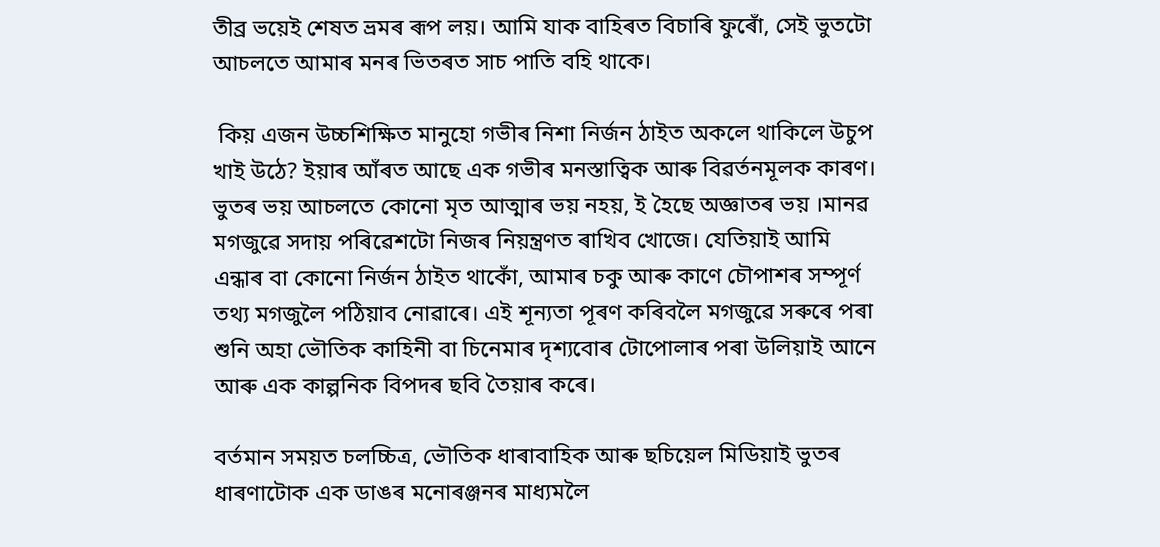তীব্ৰ ভয়েই শেষত ভ্ৰমৰ ৰূপ লয়। আমি যাক বাহিৰত বিচাৰি ফুৰোঁ, সেই ভুতটো আচলতে আমাৰ মনৰ ভিতৰত সাচ পাতি বহি থাকে।

 কিয় এজন উচ্চশিক্ষিত মানুহো গভীৰ নিশা নিৰ্জন ঠাইত অকলে থাকিলে উচুপ খাই উঠে? ইয়াৰ আঁৰত আছে এক গভীৰ মনস্তাত্বিক আৰু বিৱৰ্তনমূলক কাৰণ। ভুতৰ ভয় আচলতে কোনো মৃত আত্মাৰ ভয় নহয়, ই হৈছে অজ্ঞাতৰ ভয় ।মানৱ মগজুৱে সদায় পৰিৱেশটো নিজৰ নিয়ন্ত্ৰণত ৰাখিব খোজে। যেতিয়াই আমি এন্ধাৰ বা কোনো নিৰ্জন ঠাইত থাকোঁ, আমাৰ চকু আৰু কাণে চৌপাশৰ সম্পূৰ্ণ তথ্য মগজুলৈ পঠিয়াব নোৱাৰে। এই শূন্যতা পূৰণ কৰিবলৈ মগজুৱে সৰুৰে পৰা শুনি অহা ভৌতিক কাহিনী বা চিনেমাৰ দৃশ্যবোৰ টোপোলাৰ পৰা উলিয়াই আনে আৰু এক কাল্পনিক বিপদৰ ছবি তৈয়াৰ কৰে।

বৰ্তমান সময়ত চলচ্চিত্ৰ, ভৌতিক ধাৰাবাহিক আৰু ছচিয়েল মিডিয়াই ভুতৰ ধাৰণাটোক এক ডাঙৰ মনোৰঞ্জনৰ মাধ্যমলৈ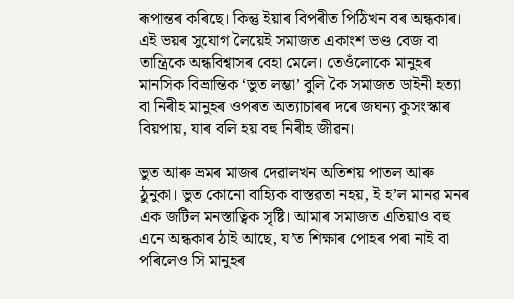ৰূপান্তৰ কৰিছে। কিন্তু ইয়াৰ বিপৰীত পিঠিখন বৰ অন্ধকাৰ। এই ভয়ৰ সুযোগ লৈয়েই সমাজত একাংশ ভণ্ড বেজ বা তান্ত্ৰিকে অন্ধবিশ্বাসৰ বেহা মেলে। তেওঁলোকে মানুহৰ মানসিক বিভ্ৰান্তিক ‘ভুত লম্ভা’ বুলি কৈ সমাজত ডাইনী হত্যা বা নিৰীহ মানুহৰ ওপৰত অত্যাচাৰৰ দৰে জঘন্য কুসংস্কাৰ বিয়পায়, যাৰ বলি হয় বহু নিৰীহ জীৱন।

ভুত আৰু ভ্ৰমৰ মাজৰ দেৱালখন অতিশয় পাতল আৰু ঠুনুকা। ভুত কোনো বাহ্যিক বাস্তৱতা নহয়, ই হ’ল মানৱ মনৰ এক জটিল মনস্তাত্বিক সৃষ্টি। আমাৰ সমাজত এতিয়াও বহু এনে অন্ধকাৰ ঠাই আছে, য’ত শিক্ষাৰ পোহৰ পৰা নাই বা পৰিলেও সি মানুহৰ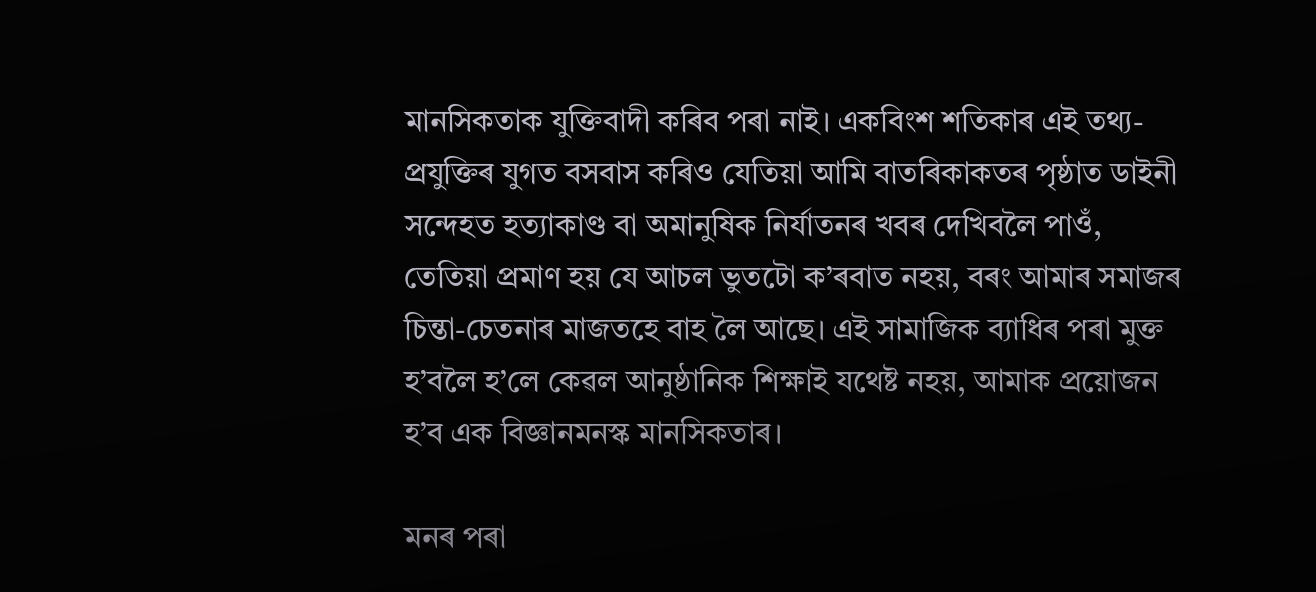মানসিকতাক যুক্তিবাদী কৰিব পৰা নাই। একবিংশ শতিকাৰ এই তথ্য-প্ৰযুক্তিৰ যুগত বসবাস কৰিও যেতিয়া আমি বাতৰিকাকতৰ পৃষ্ঠাত ডাইনী সন্দেহত হত্যাকাণ্ড বা অমানুষিক নিৰ্যাতনৰ খবৰ দেখিবলৈ পাওঁ, তেতিয়া প্ৰমাণ হয় যে আচল ভুতটো ক’ৰবাত নহয়, বৰং আমাৰ সমাজৰ চিন্তা-চেতনাৰ মাজতহে বাহ লৈ আছে। এই সামাজিক ব্যাধিৰ পৰা মুক্ত হ’বলৈ হ’লে কেৱল আনুষ্ঠানিক শিক্ষাই যথেষ্ট নহয়, আমাক প্ৰয়োজন হ’ব এক বিজ্ঞানমনস্ক মানসিকতাৰ।

মনৰ পৰা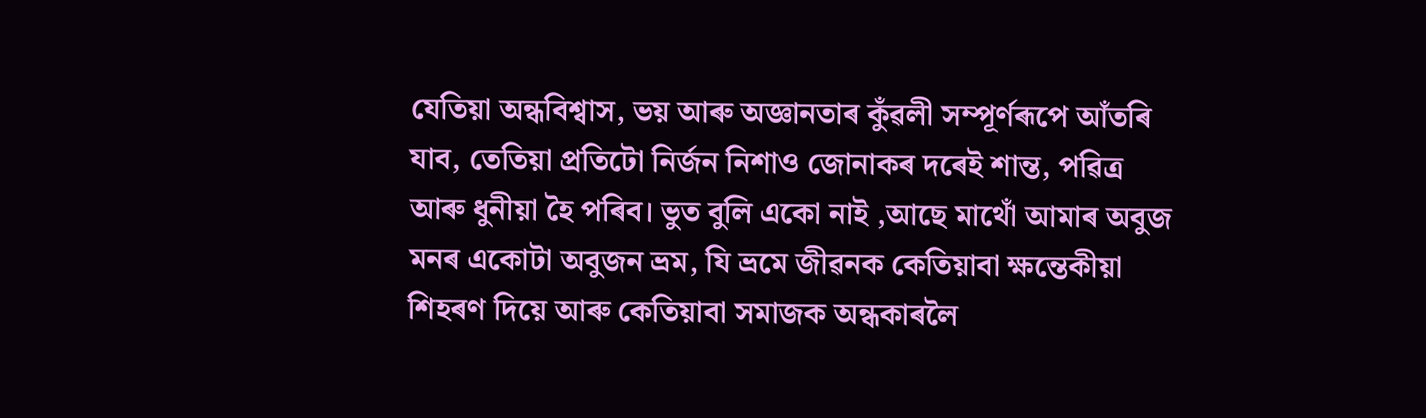যেতিয়া অন্ধবিশ্বাস, ভয় আৰু অজ্ঞানতাৰ কুঁৱলী সম্পূৰ্ণৰূপে আঁতৰি যাব, তেতিয়া প্ৰতিটো নিৰ্জন নিশাও জোনাকৰ দৰেই শান্ত, পৱিত্ৰ আৰু ধুনীয়া হৈ পৰিব। ভুত বুলি একো নাই ,আছে মাথোঁ আমাৰ অবুজ মনৰ একোটা অবুজন ভ্ৰম, যি ভ্ৰমে জীৱনক কেতিয়াবা ক্ষন্তেকীয়া শিহৰণ দিয়ে আৰু কেতিয়াবা সমাজক অন্ধকাৰলৈ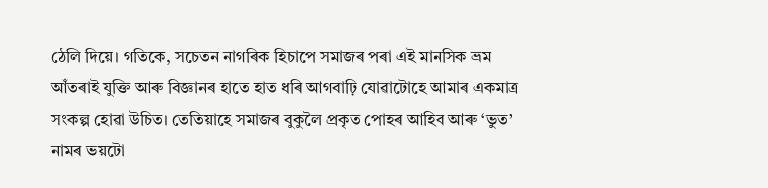ঠেলি দিয়ে। গতিকে, সচেতন নাগৰিক হিচাপে সমাজৰ পৰা এই মানসিক ভ্ৰম আঁতৰাই যুক্তি আৰু বিজ্ঞানৰ হাতে হাত ধৰি আগবাঢ়ি যোৱাটোহে আমাৰ একমাত্ৰ সংকল্প হোৱা উচিত। তেতিয়াহে সমাজৰ বুকুলৈ প্ৰকৃত পোহৰ আহিব আৰু ‘ভুত’ নামৰ ভয়টো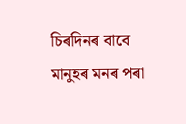চিৰদিনৰ বাবে মানুহৰ মনৰ পৰা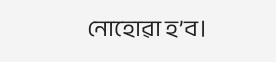নোহোৱা হ’ব।